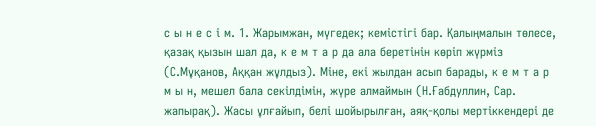с ы н е с і м. 1. Жарымжан, мүгедек; кемістігі бар. Қалыңмалын төлесе, қазақ қызын шал да, к е м т а р да ала беретінін көріп жүрміз (С.Мұқанов, Аққан жұлдыз). Міне, екі жылдан асып барады, к е м т а р м ы н, мешел бала секілдімін, жүре алмаймын (Н.Ғабдуллин, Сар. жапырақ). Жасы ұлғайып, белі шойырылған, аяқ-қолы мертіккендері де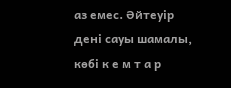аз емес. Әйтеуір дені сауы шамалы, көбі к е м т а р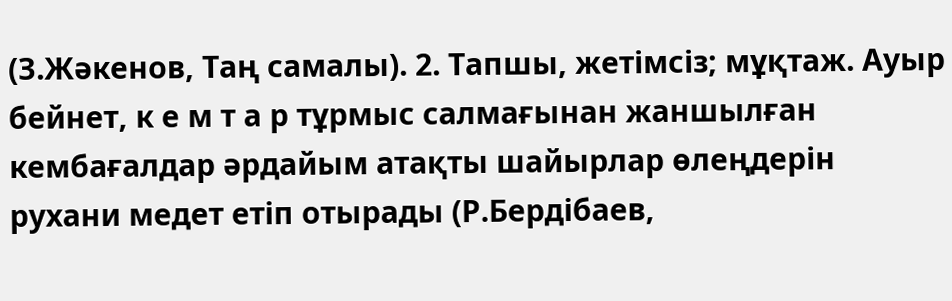(З.Жәкенов, Таң самалы). 2. Тапшы, жетімсіз; мұқтаж. Ауыр бейнет, к е м т а р тұрмыс салмағынан жаншылған кембағалдар әрдайым атақты шайырлар өлеңдерін рухани медет етіп отырады (Р.Бердібаев,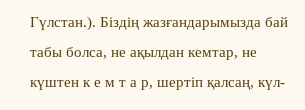Гүлстан.). Біздің жазғандарымызда бай табы болса, не ақылдан кемтар, не күштен к е м т а р, шертіп қалсаң, күл-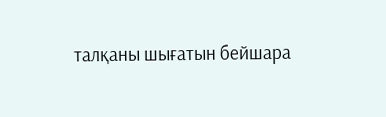талқаны шығатын бейшара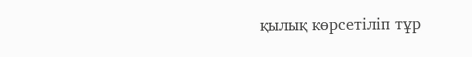қылық көрсетіліп тұр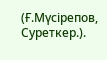(Ғ.Мүсірепов, Суреткер.).